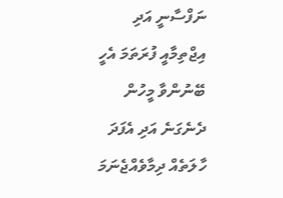ނަފްސާނީ އަދި އިޖްތިމާއީ ފުރަތަމަ އެހީ ބޭނުންވާ މީހުން ދެނެގަނެ އަދި އެފަދަ ހާލަތެއް ދިމާވެއްޖެނަމަ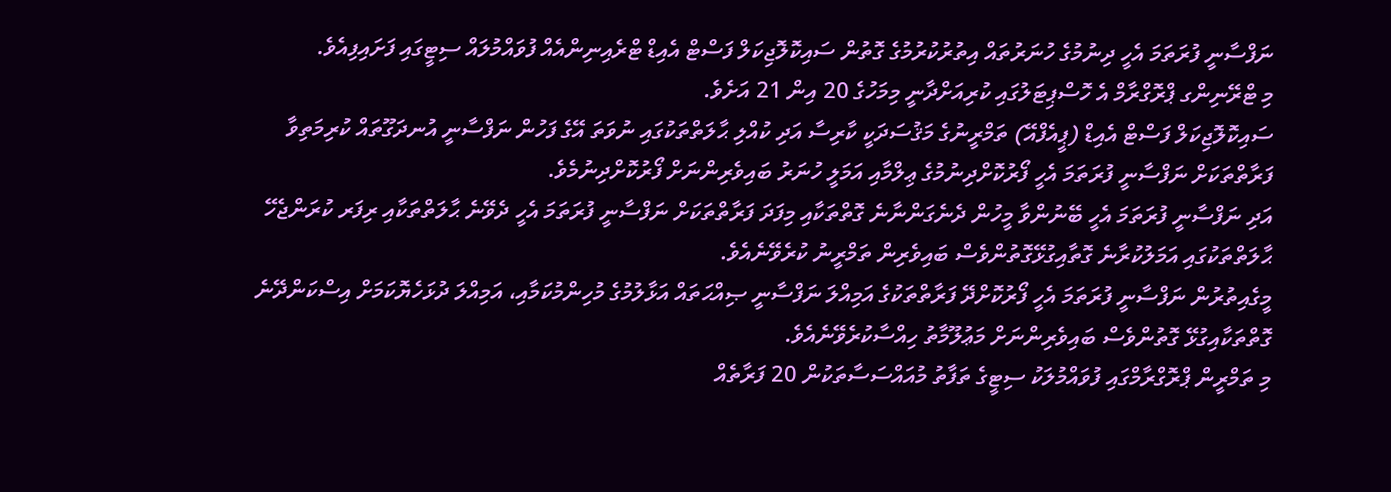ނަފްސާނީ ފުރަތަމަ އެހީ ދިނުމުގެ ހުނަރުތައް އިތުރުކުރުމުގެ ގޮތުން ސައިކޮލޮޖިކަލް ފަސްޓް އެއިޑް ޓްރެއިނިންއެއް ފުވައްމުލައް ސިޓީގައި ފަށައިފިއެވެ.
މި ޓްރޭނިންގ ޕްރޮގްރާމް އެ ހޮސްޕިޓަލުގައި ކުރިއަށްދާނީ މިމަހުގެ 20 އިން 21 އަށެވެ.
ސައިކޮލޮޖިކަލް ފަސްޓް އެއިޑް (ޕީއެފްއޭ) ތަމްރީނުގެ މަޤުސަދަކީ ކާރިސާ އަދި ކުއްލި ޙާލަތްތަކުގައި ނުވަތަ އޭގެ ފަހުން ނަފްސާނީ އުނދަގޫތައް ކުރިމަތިވާ ފަރާތްތަކަށް ނަފްސާނީ ފުރަތަމަ އެހީ ފޯރުކޮށްދިނުމުގެ ޢިލްމާއި އަމަލީ ހުނަރު ބައިވެރިންނަށް ފޯރުކޮށްދިނުމެވެ.
އަދި ނަފްސާނީ ފުރަތަމަ އެހީ ބޭނުންވާ މީހުން ދެނެގަންނާނެ ގޮތްތަކާއި މިފަދަ ފަރާތްތަކަށް ނަފްސާނީ ފުރަތަމަ އެހީ ދެވޭނެ ޙާލަތްތަކާއި ރިފަރ ކުރަންޖެހޭ ޙާލަތްތަކުގައި އަމަލުކުރާނެ ގޮތާއިގުޅޭގޮތުންވެސް ބައިވެރިން ތަމްރީނު ކުރެވޭނެއެވެ.
މީގެއިތުރުން ނަފްސާނީ ފުރަތަމަ އެހީ ފޯރުކޮށްދޭ ފަރާތްތަކުގެ އަމިއްލަ ނަފްސާނީ ޞިއްޙަތައް އަޅާލުމުގެ މުހިންމުކަމާއި، އަމިއްލަ ދުޅަހެޔޮކަމަށް އިސްކަންދޭނެ ގޮތްތަކާއިގުޅޭ ގޮތުންވެސް ބައިވެރިންނަށް މަޢުލޫމާތު ހިއްސާކުރެވޭނެއެވެ.
މި ތަމްރީން ޕްރޮގްރާމްގައި ފުވައްމުލަކު ސިޓީގެ ތަފާތު މުއައްސަސާތަކުން 20 ފަރާތެއް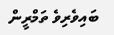ބައިވެރިވެ ތަމްރީން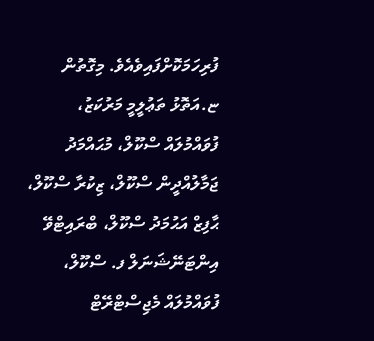ފުރިހަމަކޮށްފައިވެއެވެ. މިގޮތުން ޏ.އަތޮޅު ތަޢުލީމީ މަރުކަޒު، ފުވައްމުލައް ސްކޫލް، މުޙައްމަދު ޖަމާލުއްދީން ސްކޫލް، ޒިކުރާ ސްކޫލް، ޙާފިޒް އަޙުމަދު ސްކޫލް، ބްރައިޓްވޭ އިންޓަނޭޝަނަލް ފ. ސްކޫލް، ފުވައްމުލައް މެޖިސްޓްރޭޓް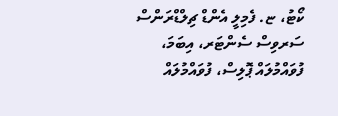ކޯޓު، ޏ. ފެމިލީ އެންޑް ޗިލްޑްރަންސް ސަރވިސް ސެންޓަރ، އިބަމަ، ފުވައްމުލައް ޕޮލިސް، ފުވައްމުލައް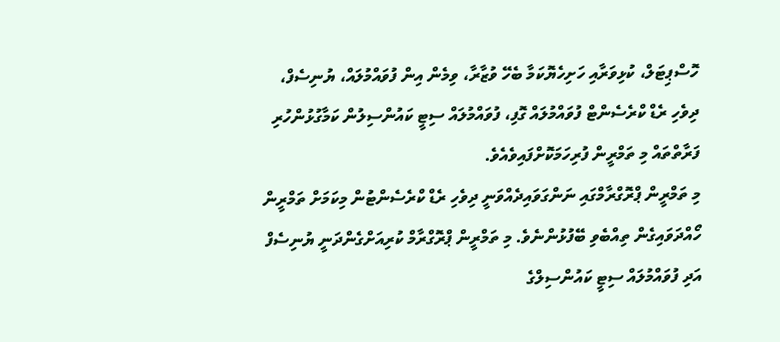ހޮސްޕިޓަލް، ކުޅިވަރާއި ހަށިހެޔޮކަމާ ބެހޭ ވުޒާރާ، ވިމެން އިން ފުވައްމުލައް، ޔުނިސެފް، ދިވެހި ރެޑް ކްރެސެންޓް ފުވައްމުލައް ގޮފި، ފުވައްމުލައް ސިޓީ ކައުންސިލުން ކަމާގުޅުންހުރި ފަރާތްތައް މި ތަމްރީން ފުރިހަމަކޮށްފައިވެއެވެ.
މި ތަމްރީން ޕްރޮގްރާމްގައި ނަންގަވައިދެއްވަނީ ދިވެހި ރެޑް ކްރެސެންޓުން މިކަމަށް ތަމްރީން ހޯއްދަވައިގެން ތިއްބެވި ބޭފުޅުންނެވެ. މި ތަމްރީން ޕްރޮގްރާމް ކުރިއަށްގެންދަނީ ޔުނިސެފް އަދި ފުވައްމުލައް ސިޓީ ކައުންސިލްގެ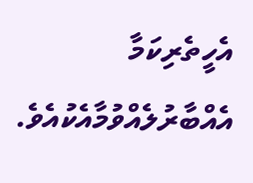އެހީތެރިކަމާ އެއްބާރުލެއްވުމާއެކުއެވެ.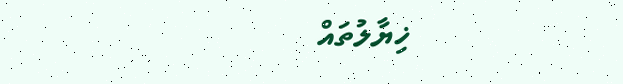ޚިޔާލުތައް